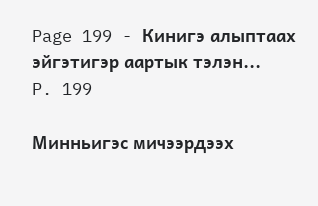Page 199 - Кинигэ алыптаах эйгэтигэр аартык тэлэн...
P. 199

Минньигэс мичээрдээх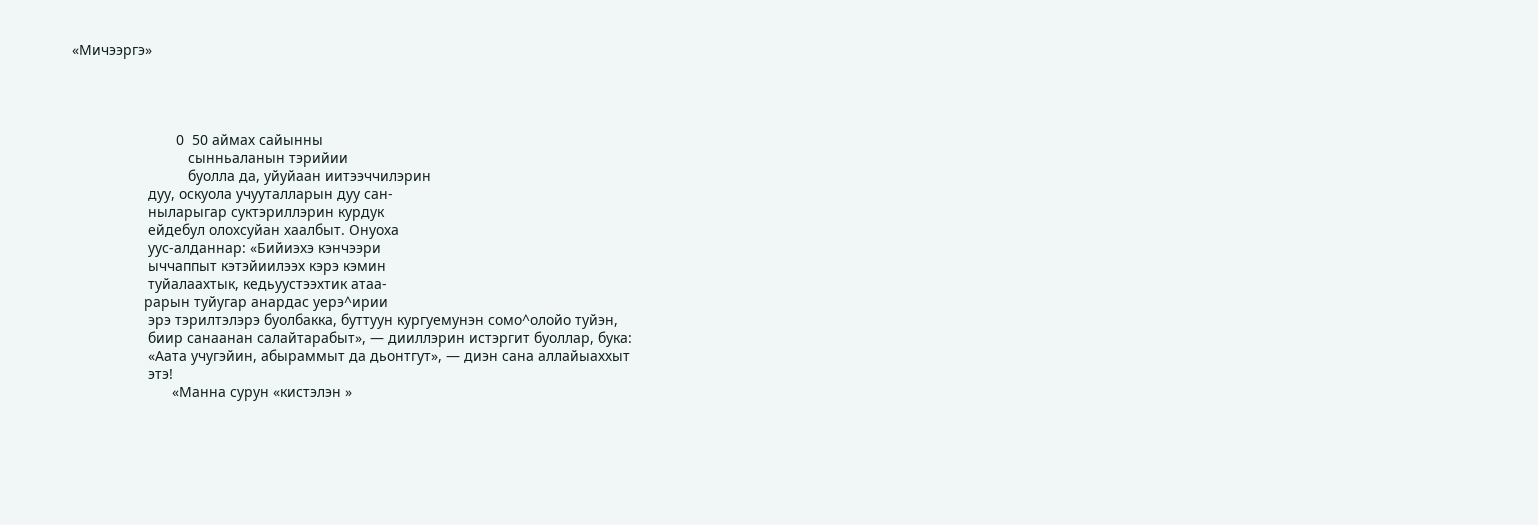«Мичээргэ»




                          0  50 аймах сайынны
                             сынньаланын тэрийии
                             буолла да, уйуйаан иитээччилэрин
                   дуу, оскуола учууталларын дуу сан-
                   ныларыгар суктэриллэрин курдук
                   ейдебул олохсуйан хаалбыт. Онуоха
                   уус-алданнар: «Бийиэхэ кэнчээри
                   ыччаппыт кэтэйиилээх кэрэ кэмин
                   туйалаахтык, кедьуустээхтик атаа-
                  рарын туйугар анардас уерэ^ирии
                   эрэ тэрилтэлэрэ буолбакка, буттуун кургуемунэн сомо^олойо туйэн,
                   биир санаанан салайтарабыт», — дииллэрин истэргит буоллар, бука:
                   «Аата учугэйин, абыраммыт да дьонтгут», — диэн сана аллайыаххыт
                   этэ!
                         «Манна сурун «кистэлэн »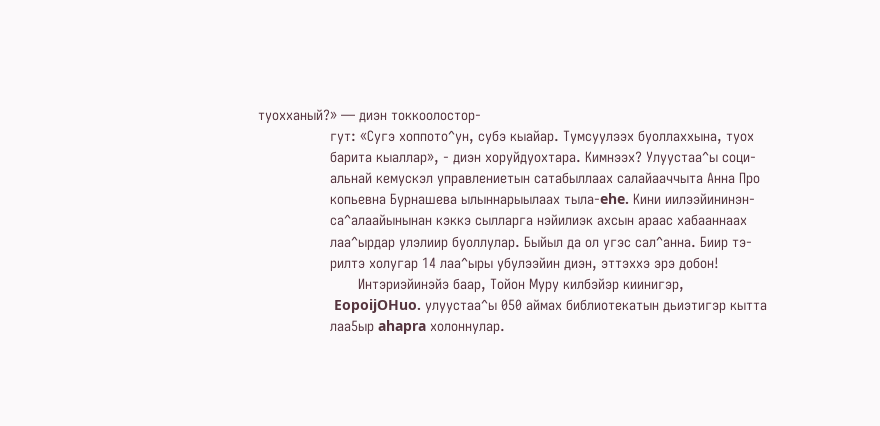туохханый?» — диэн токкоолостор-
                  гут: «Сугэ хоппото^ун, субэ кыайар. Тумсуулээх буоллаххына, туох
                  барита кыаллар», - диэн хоруйдуохтара. Кимнээх? Улуустаа^ы соци-
                  альнай кемускэл управлениетын сатабыллаах салайааччыта Анна Про
                  копьевна Бурнашева ылыннарыылаах тыла-ehe. Кини иилээйининэн-
                  са^алаайынынан кэккэ сылларга нэйилиэк ахсын араас хабааннаах
                  лаа^ырдар улэлиир буоллулар. Быйыл да ол угэс сал^анна. Биир тэ-
                  рилтэ холугар 14 лаа^ыры убулээйин диэн, эттэххэ эрэ добон!
                         Интэриэйинэйэ баар, Тойон Муру килбэйэр киинигэр,
                   EopoijOHuo. улуустаа^ы 050 аймах библиотекатын дьиэтигэр кытта
                  лаа5ыр ahapra холоннулар.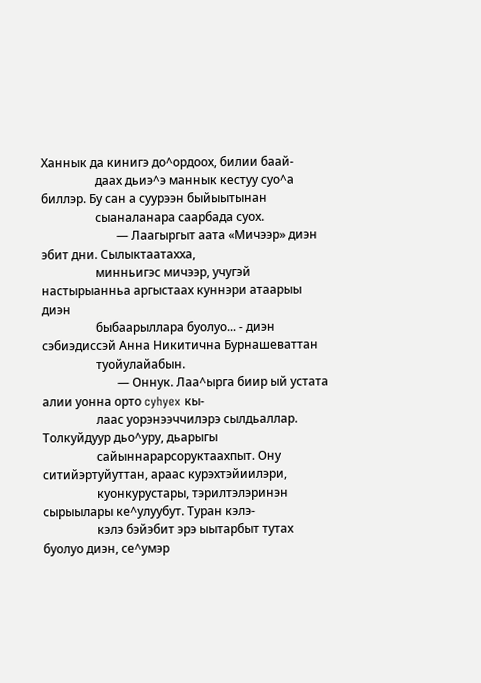Ханнык да кинигэ до^ордоох, билии баай-
                  даах дьиэ^э маннык кестуу суо^а биллэр. Бу сан а суурээн быйыытынан
                  сыаналанара саарбада суох.
                         — Лаагыргыт аата «Мичээр» диэн эбит дни. Сылыктаатахха,
                  минньигэс мичээр, учугэй настырыанньа аргыстаах куннэри атаарыы диэн
                  быбаарыллара буолуо... - диэн сэбиэдиссэй Анна Никитична Бурнашеваттан
                  туойулайабын.
                         — Оннук. Лаа^ырга биир ый устата алии уонна орто cyhyex кы-
                  лаас уорэнээччилэрэ сылдьаллар. Толкуйдуур дьо^уру, дьарыгы
                  сайыннарарсоруктаахпыт. Ону ситийэртуйуттан, араас курэхтэйиилэри,
                  куонкурустары, тэрилтэлэринэн сырыылары ке^улуубут. Туран кэлэ-
                  кэлэ бэйэбит эрэ ыытарбыт тутах буолуо диэн, се^умэр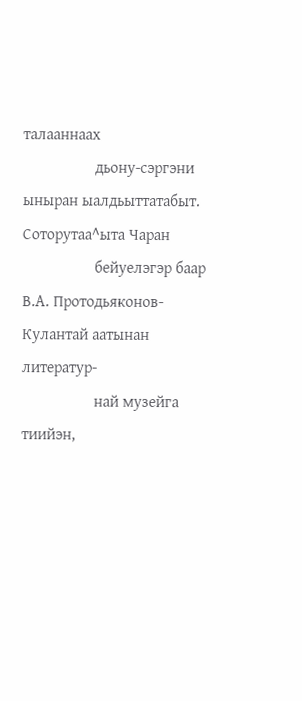талааннаах
                  дьону-сэргэни ыныран ыалдьыттатабыт. Соторутаа^ыта Чаран
                  бейуелэгэр баар В.А. Протодьяконов-Кулантай аатынан литератур-
                  най музейга тиийэн,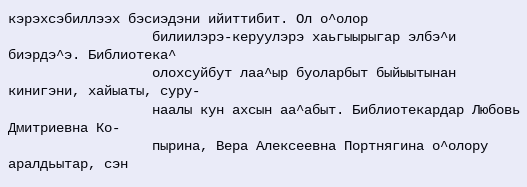кэрэхсэбиллээх бэсиэдэни ийиттибит. Ол о^олор
                  билиилэрэ-керуулэрэ хаьгыырыгар элбэ^и биэрдэ^э. Библиотека^
                  олохсуйбут лаа^ыр буоларбыт быйыытынан кинигэни, хайыаты, суру-
                  наалы кун ахсын аа^абыт. Библиотекардар Любовь Дмитриевна Ко-
                  пырина, Вера Алексеевна Портнягина о^олору аралдьытар, сэн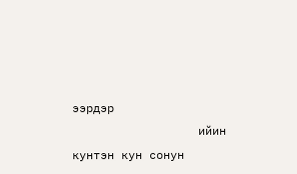ээрдэр
                  ийин кунтэн кун сонун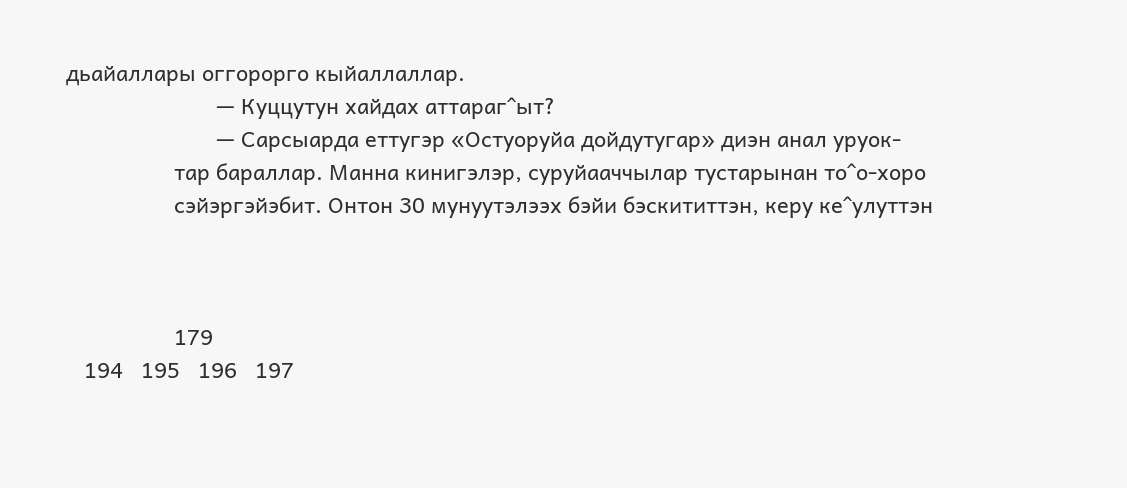дьайаллары оггорорго кыйаллаллар.
                         — Куццутун хайдах аттараг^ыт?
                         — Сарсыарда еттугэр «Остуоруйа дойдутугар» диэн анал уруок-
                  тар бараллар. Манна кинигэлэр, суруйааччылар тустарынан то^о-хоро
                  сэйэргэйэбит. Онтон 30 мунуутэлээх бэйи бэскититтэн, керу ке^улуттэн



                  179
   194   195   196   197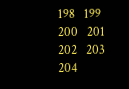198   199   200   201   202   203   204